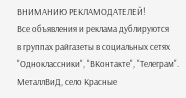ВНИМАНИЮ РЕКЛАМОДАТЕЛЕЙ!
Все объявления и реклама дублируются
в группах райгазеты в социальных сетях "Одноклассники", "ВКонтакте", "Телеграм".
МеталлВиД, село Красные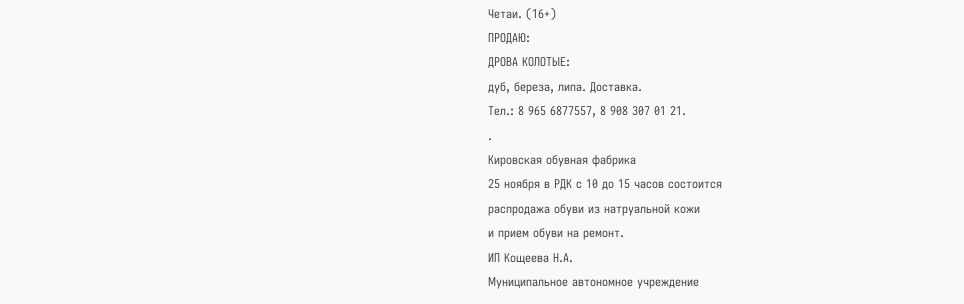Четаи. (16+)
ПРОДАЮ:
ДРОВА КОЛОТЫЕ:
дуб, береза, липа. Доставка.
Тел.: 8 965 6877557, 8 908 307 01 21.
.
Кировская обувная фабрика
25 ноября в РДК с 10 до 15 часов состоится
распродажа обуви из натруальной кожи
и прием обуви на ремонт.
ИП Кощеева Н.А.
Муниципальное автономное учреждение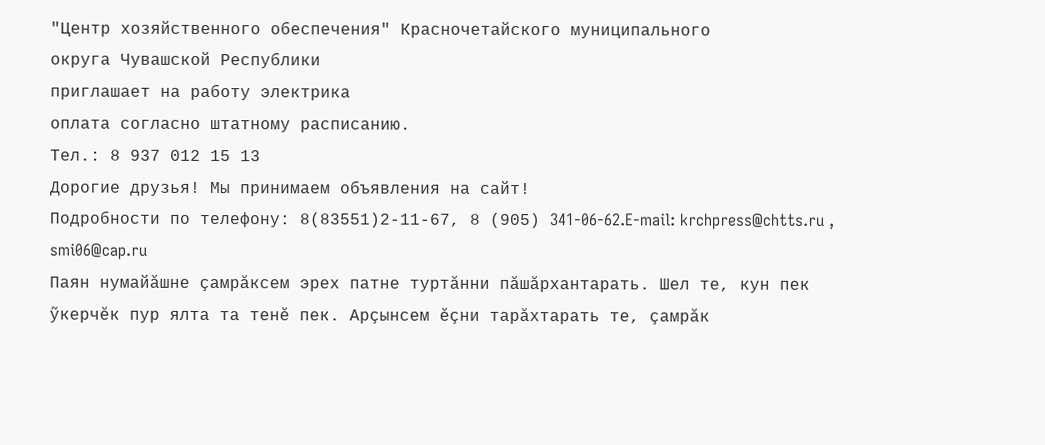"Центр хозяйственного обеспечения" Красночетайского муниципального
округа Чувашской Республики
приглашает на работу электрика
оплата согласно штатному расписанию.
Тел.: 8 937 012 15 13
Дорогие друзья! Мы принимаем объявления на сайт!
Подробности по телефону: 8(83551)2-11-67, 8 (905) 341-06-62.E-mail: krchpress@chtts.ru , smi06@cap.ru
Паян нумайăшне çамрăксем эрех патне туртăнни пăшăрхантарать. Шел те, кун пек ỹкерчĕк пур ялта та тенĕ пек. Арçынсем ĕçни тарăхтарать те, çамрăк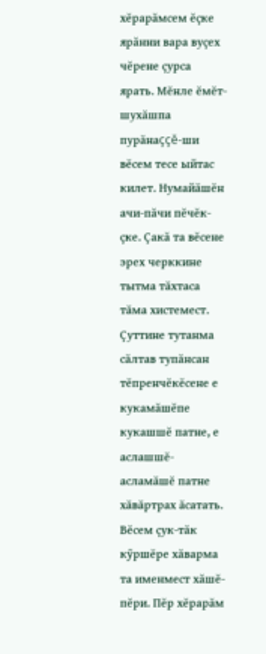хĕрарăмсем ĕçке ярăнни вара вуçех чĕрене çурса ярать. Мĕнле ĕмĕт-шухăшпа пурăнаççĕ-ши вĕсем тесе ыйтас килет. Нумайăшĕн ачи-пăчи пĕчĕк-çке. Çакă та вĕсене эрех черккине тытма тăхтаса тăма хистемест. Çуттине тутанма сăлтав тупăнсан тĕпренчĕкĕсене е кукамăшĕпе кукашшĕ патне, е аслашшĕ-асламăшĕ патне хăвăртрах ăсатать. Вĕсем çук-тăк кỹршĕре хăварма та именмест хăшĕ-пĕри. Пĕр хĕрарăм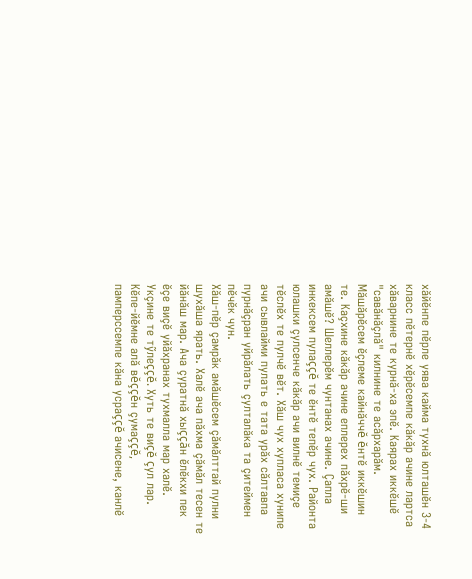хăйĕнпе пĕрле уява кайма тухнă юлташĕн 3-4 класс пĕтернĕ хĕрĕсемпе кăкăр ачине лартса хăварнине те курнă-ха эпĕ. Каярах иккĕшĕ "савăнăçлă" килнине те асăрхарăм. Мăшăрĕсем ĕçлеме кайнăччĕ ĕнтĕ иккĕшин те. Каçхине кăкăр ачине еплерех пăхрĕ-ши амăшĕ? Шеллерĕм чунтанах ачине. Çапла инкексем пулаççĕ те ĕнтĕ тепĕр чух. Районта юлашки çулсенче кăкăр ачи вилнĕ темиçе тĕслĕх те пулчĕ вĕт. Хăш чух хупласа хунипе ачи сывлайми пулать е тата урăх сăлтавпа пурнăçран уйрăлать çулталăка та çитеймен пĕчĕк чун.
Хăш-пĕр çамрăк амăшĕсем çăмăлттай пулни шухăша ярать. Халĕ ача пăхма çăмăл тесен те йăнăш мар. Ача çуратнă хыççăн ĕлĕкхи пек ĕçе виçĕ уйăхранах тухмалла мар халĕ. Укçине те тỹлеççĕ. Хуть те виçĕ çул лар. Кĕпе-йĕмне алă вĕççĕн çумаççĕ, памперссемпе кăна усраççĕ ачисене, канлĕ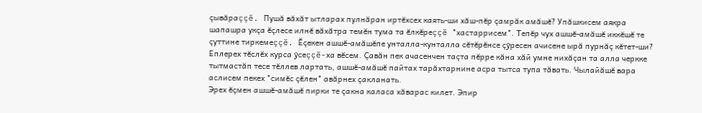çывăраççĕ. Пушă вăхăт ытларах пулнăран иртĕхсех каять-ши хăш-пĕр çамрăк амăшĕ? Упăшкисем аякра шапашра укçа ĕçлесе илнĕ вăхăтра темĕн тума та ĕлкĕреççĕ "хастаррисем". Тепĕр чух ашшĕ-амăшĕ иккĕшĕ те çуттине тиркемеççĕ. Ĕçекен ашшĕ-амăшĕпе унталла-кунталла сĕтĕрĕнсе çỹресен ачисене ырă пурнăç кĕтет-ши? Еплерех тĕслĕх курса ỹсеççĕ-ха вĕсем. Çавăн пек ачасенчен таçта пĕрре кăна хăй умне нихăçан та алла черкке тытмастăп тесе тĕллев лартать, ашшĕ-амăшĕ пайтах тарăхтарнине асра тытса тупа тăвать. Чылайăшĕ вара аслисем пекех "симĕс çĕлен" авăрнех çакланать.
Эрех ĕçмен ашшĕ-амăшĕ пирки те çакна каласа хăварас килет. Эпир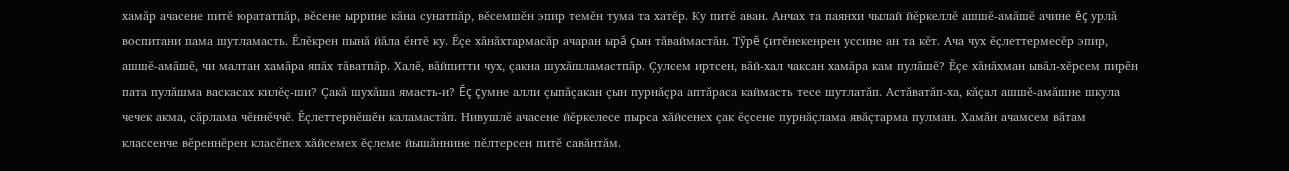хамăр ачасене питĕ юрататпăр, вĕсене ыррине кăна сунатпăр, вĕсемшĕн эпир темĕн тума та хатĕр. Ку питĕ аван. Анчах та паянхи чылай йĕркеллĕ ашшĕ-амăшĕ ачине ĕç урлă воспитани пама шутламасть. Ĕлĕкрен пынă йăла ĕнтĕ ку. Ĕçе хăнăхтармасăр ачаран ырă çын тăваймастăн. Тỹрĕ çитĕнекенрен уссине ан та кĕт. Ача чух ĕçлеттермесĕр эпир, ашшĕ-амăшĕ, чи малтан хамăра япăх тăватпăр. Халĕ, вăйпитти чух, çакна шухăшламастпăр. Çулсем иртсен, вăй-хал чаксан хамăра кам пулăшĕ? Ĕçе хăнăхман ывăл-хĕрсем пирĕн пата пулăшма васкасах килĕç-ши? Çакă шухăша ямасть-и? Ĕç çумне алли çыпăçакан çын пурнăçра аптăраса каймасть тесе шутлатăп. Астăватăп-ха, кăçал ашшĕ-амăшне шкула чечек акма, сăрлама чĕннĕччĕ. Ĕçлеттернĕшĕн каламастăп. Нивушлĕ ачасене йĕркелесе пырса хăйсенех çак ĕçсене пурнăçлама явăçтарма пулман. Хамăн ачамсем вăтам классенче вĕреннĕрен класĕпех хăйсемех ĕçлеме йышăннине пĕлтерсен питĕ савăнтăм.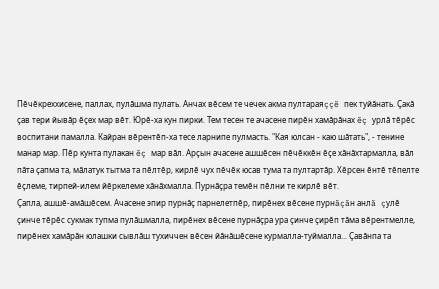Пĕчĕкреххисене, паллах, пулăшма пулать. Анчах вĕсем те чечек акма пултараяççĕ пек туйăнать. Çакă çав тери йывăр ĕçех мар вĕт. Юрĕ-ха кун пирки. Тем тесен те ачасене пирĕн хамăрăнах ĕç урлă тĕрĕс воспитани памалла. Кайран вĕрентĕп-ха тесе ларнипе пулмасть. "Кая юлсан - каю шăтать", - тенине манар мар. Пĕр кунта пулакан ĕç мар вăл. Арçын ачасене ашшĕсен пĕчĕккĕн ĕçе хăнăхтармалла, вăл пăта çапма та, мăлатук тытма та пĕлтĕр, кирлĕ чух пĕчĕк юсав тума та пултартăр. Хĕрсен ĕнтĕ тĕпелте ĕçлеме, тирпей-илем йĕркелеме хăнăхмалла. Пурнăçра темĕн пĕлни те кирлĕ вĕт.
Çапла, ашшĕ-амăшĕсем. Ачасене эпир пурнăç парнелетпĕр, пирĕнех вĕсене пурнăçăн анлă çулĕ çинче тĕрĕс сукмак тупма пулăшмалла, пирĕнех вĕсене пурнăçра ура çинче çирĕп тăма вĕрентмелле, пирĕнех хамăрăн юлашки сывлăш тухиччен вĕсен йăнăшĕсене курмалла-туймалла... Çавăнпа та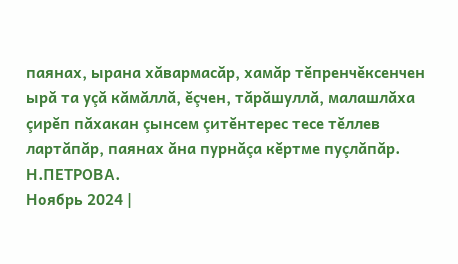паянах, ырана хăвармасăр, хамăр тĕпренчĕксенчен ырă та уçă кăмăллă, ĕçчен, тăрăшуллă, малашлăха çирĕп пăхакан çынсем çитĕнтерес тесе тĕллев лартăпăр, паянах ăна пурнăçа кĕртме пуçлăпăр.
Н.ПЕТРОВА.
Ноябрь 2024 |